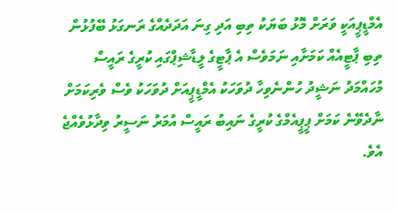އެމްޑީޕީއަކީ ވަރަށް މޮޅު ބަޔަކު ތިބި އަދި ގިނަ އަދަދެއްގެ ރަނގަޅު ބޭފުޅުން ތިބި ޕާޓީއެއް ކަމަށާއި ނަމަވެސް އެ ޕާޓީގެ ލީޑާޝިޕްގައި ކުރީގެ ރައީސް މުހައްމަދު ނަޝީދު ހުންނެވިހާ ދުވަހަކު އެމްޑީޕީއަށް ދުވަހަކު ވެސް ވެރިކަމަށް ނާދެވޭނެ ކަމަށް ޕީޕީއެމްގެ ކުރީގެ ނައިބު ރައީސް އުމަރު ނަސީރު ވިދާޅުވެއްޖެ އެވެ.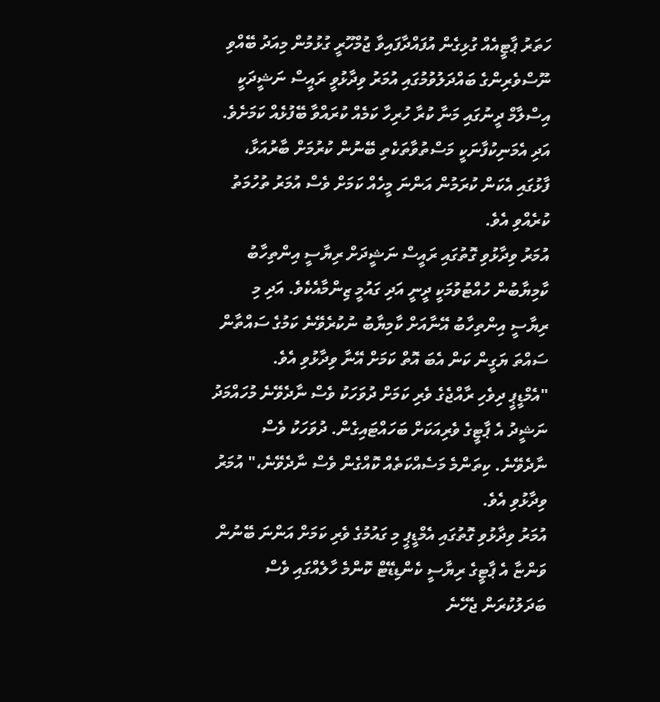ހަތަރު ޕާޓީއެއް ގުޅިގެން އުފައްދާފައިވާ ޖުމްހޫރީ ގުޅުމުން މިއަދު ބޭއްވި ނޫސްވެރިންގެ ބައްދަލުވުމުގައި އުމަރު ވިދާޅުވީ ރައީސް ނަޝީދަކީ އިސްލާމް ދީނުގައި މަނާ ކުރާ ހުރިހާ ކަމެއް ކުރައްވާ ބޭފުޅެއް ކަމަށެވެ. އަދި އެމަނިކުފާނަކީ މަސްތުވާތަކެތި ބޭނުން ކުރުމަށް ބާރުއަޅާ، ފާޅުގައި އެކަން ކުރަމުން އަންނަ މީހެއް ކަމަށް ވެސް އުމަރު ތުހުމަތު ކުރެއްވި އެވެ.
އުމަރު ވިދާޅުވި ގޮތުގައި ރައީސް ނަޝީދަށް ރިޔާސީ އިންތިހާބު ކާމިޔާބުން ހުއްޓުވުމަކީ ދީނީ އަދި ގައުމީ ޒިންމާއެކެވެ. އަދި މި ރިޔާސީ އިންތިހާބު އޭނާއަށް ކާމިޔާބު ނުކުރެވޭނެ ކަމުގެ ސައްތާން ސައްތަ ޔަގީން ކަން އެބަ އޮތް ކަމަށް އޭނާ ވިދާޅުވި އެވެ.
"އެމްޑީޕީ ދިވެހި ރާއްޖެގެ ވެރި ކަމަށް ދުވަހަކު ވެސް ނާދެވޭނެ މުހައްމަދު ނަޝީދު އެ ޕާޓީގެ ވެރިއަކަށް ބަހައްޓައިގެން. ދުވަހަކު ވެސް ނާދެވޭނެ. ކިތަންމެ މަސެއްކަތެއް ކޮއްގެން ވެސް ނާދެވޭނެ،" އުމަރު ވިދާޅުވި އެވެ.
އުމަރު ވިދާޅުވި ގޮތުގައި އެމްޑީޕީ މި ގައުމުގެ ވެރި ކަމަށް އަންނަ ބޭނުން ވަންޏާ އެ ޕާޓީގެ ރިޔާސީ ކެންޑިޑޭޓް ކޮންމެ ހާލެއްގައި ވެސް ބަދަލުކުރަން ޖެހޭނެ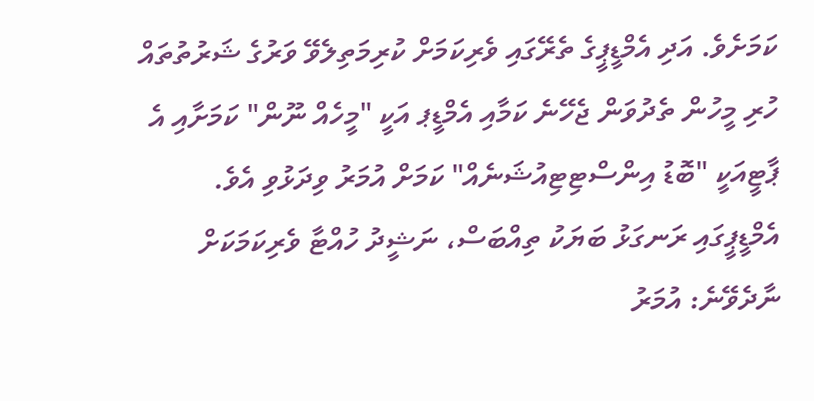ކަމަށެވެ. އަދި އެމްޑީޕީގެ ތެރޭގައި ވެރިކަމަށް ކުރިމަތިލެވޭ ވަރުގެ ޝަރުތުތައް ހުރި މީހުން ތެދުވަން ޖެހޭނެ ކަމާއި އެމްޑީޕ އަކީ "މީހެއް ނޫން" ކަމަށާއި އެ ޕާޓީއަކީ "ބޮޑު އިންސްޓިޓިއުޝަނެއް" ކަމަށް އުމަރު ވިދަޅުވި އެވެ.
އެމްޑީޕީގައި ރަނގަޅު ބަޔަކު ތިއްބަސް، ނަޝީދު ހުއްޓާ ވެރިކަމަކަށް ނާދެވޭނެ: އުމަރު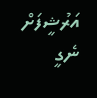އަރުޝީފަށް ނެގީ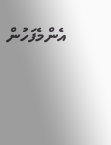އެންމެފަހުން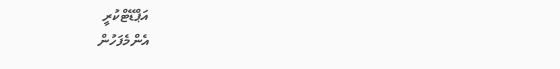އަޕްޑޭޓްކުރީ
އެންމެފަހުން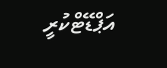އަޕްޑޭޓްކުރީ